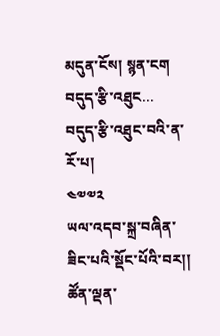མདུན་ངོས། སྙན་ངག བདུད་རྩི་འཐུང...
བདུད་རྩི་འཐུང་བའི་ན་རོ་པ།
༤༧༧༢
ཡལ་འདབ་སྐྲ་བཞིན་ཟིང་པའི་སྡོང་པོའི་བར།།
ཚོན་ལྡན་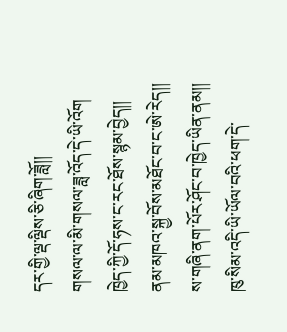དར་གྱི་ལྡ་ལྡིས་ཅི་ཞིག་ཟློ།།
གསལ་ལ་མི་གསལ་ཟླ་འོད་དེ་ཡི་འོག
ཁྱེད་ཀྱི་དོ་ཧས་ང་རང་ཐོས་སྙམ་བྱེད།།
ནམ་མཁའ་སྐྱ་བོས་མཐོང་བ་ང་ཨེ་རེད།།
ས་གཞི་ནག་པོར་ཤོང་བ་ཁྱེད་ཡིན་ནམ།།
ཁུ་སིམ་འདི་ཡི་ཡོལ་བའི་ཕག་དེ་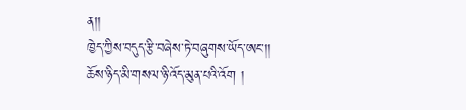ན།།
ཁྱེད་ཀྱིས་བདུད་རྩི་བཞེས་ཏེ་བཞུགས་ཡོད་ཨང་།།
ཆོས་ཉིད་མི་གསལ་ཉི་འོད་མུན་པའི་འོག །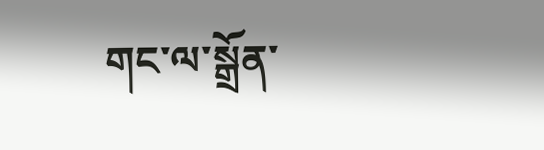གང་ལ་སྒྲོན་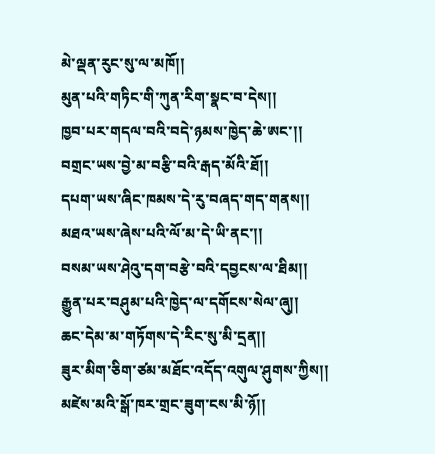མེ་ལྡན་རུང་སུ་ལ་མཁོ།།
མུན་པའི་གཏིང་གི་ཀུན་རིག་སྣང་བ་དེས།།
ཁྱབ་པར་གདལ་བའི་བདེ་ཉམས་ཁྱེད་ཆེ་ཨང་།།
བགྲང་ཡས་བྱེ་མ་བརྩི་བའི་རྒད་མོའི་ཐོ།།
དཔག་ཡས་ཞིང་ཁམས་དེ་རུ་བཞད་གད་གནས།།
མཐའ་ཡས་ཞེས་པའི་ལོ་མ་དེ་ཡི་ནང་།།
བསམ་ཡས་ཤེའུ་དག་བརྩེ་བའི་དབྱངས་ལ་ཐིམ།།
རྒྱུན་པར་བཤུམ་པའི་ཁྱེད་ལ་དགོངས་སེལ་ཞུ།།
ཆང་དེམ་མ་གཏོགས་དེ་རིང་སུ་མི་དྲན།།
ཟུར་མིག་ཅིག་ཙམ་མཐོང་འདོད་འགུལ་ཤུགས་ཀྱིས།།
མཛེས་མའི་སྒོ་ཁར་གྲང་ཟུག་ངས་མི་ཉོ།།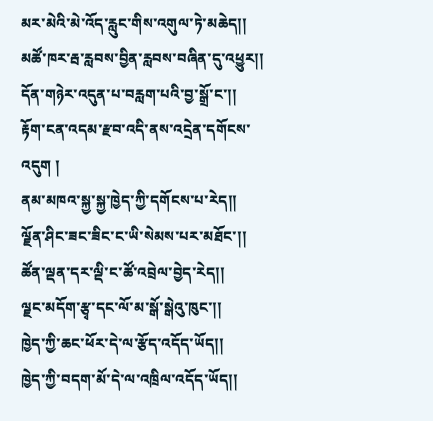མར་མེའི་མེ་འོད་རླུང་གིས་འགུལ་ཏེ་མཆེད།།
མཚོ་ཁར་རྦ་རླབས་བྱིན་རླབས་བཞིན་དུ་འཕྱུར།།
དོན་གཉེར་འདུན་པ་བརླག་པའི་བྱ་སྒྲོ་ང་།།
རྟོག་ངན་འདམ་རྫབ་འདི་ནས་འདྲེན་དགོངས་འདུག །
ནམ་མཁའ་སྐྱ་སྐྱ་ཁྱེད་ཀྱི་དགོངས་པ་རེད།།
ལྗོན་ཤིང་ཟང་ཟིང་ང་ཡི་སེམས་པར་མཐོང་།།
ཚོན་ལྡན་དར་ལྡི་ང་ཚོ་འབྲེལ་བྱེད་རེད།།
ལྗང་མདོག་རྩྭ་དང་ལོ་མ་སྒོ་སྒེའུ་ཁུང་།།
ཁྱེད་ཀྱི་ཆང་ཕོར་དེ་ལ་རྩོད་འདོད་ཡོད།།
ཁྱེད་ཀྱི་བདག་མོ་དེ་ལ་འཁྲིལ་འདོད་ཡོད།།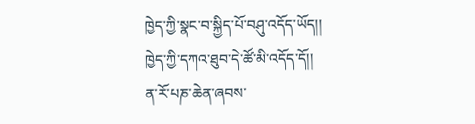ཁྱེད་ཀྱི་སྣང་བ་སྐྱིད་པོ་བཤུ་འདོད་ཡོད།།
ཁྱེད་ཀྱི་དཀའ་ཐུབ་དེ་ཚོ་མི་འདོད་དོ།།
ན་རོ་པཎ་ཆེན་ཞབས་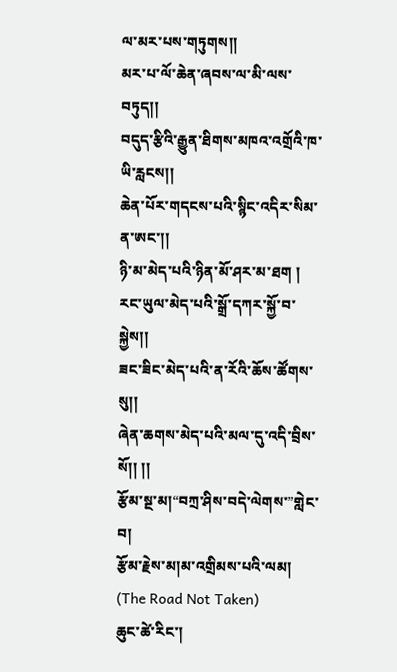ལ་མར་པས་གཏུགས།།
མར་པ་ལོ་ཆེན་ཞབས་ལ་མི་ལས་བཏུད།།
བདུད་རྩིའི་རྒྱུན་ཐིགས་མཁའ་འགྲོའི་ཁ་ཡི་རླངས།།
ཆེན་པོར་གདངས་པའི་སྙིང་འདིར་སིམ་ན་ཨང་།།
ཉི་མ་མེད་པའི་ཉིན་མོ་ཤར་མ་ཐག །
རང་ཡུལ་མེད་པའི་སྒྲོ་དཀར་སྐྱོ་བ་སྐྱེས།།
ཟང་ཟིང་མེད་པའི་ན་རོའི་ཆོས་ཚོགས་སུ།།
ཞེན་ཆགས་མེད་པའི་མལ་དུ་འདི་བྲིས་སོ།། །།
རྩོམ་སྔ་མ།“བཀྲ་ཤིས་བདེ་ལེགས་”གླེང་བ།
རྩོམ་རྗེས་མ།མ་འགྲིམས་པའི་ལམ། (The Road Not Taken)
ཆུང་ཚེ་རིང་།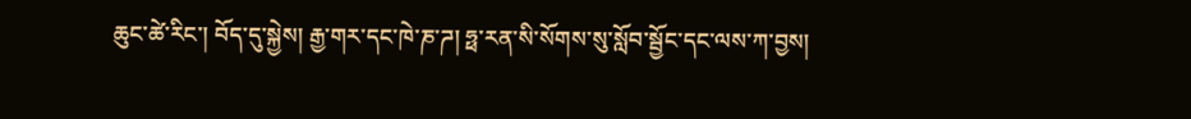ཆུང་ཚེ་རིང་། བོད་དུ་སྐྱེས། རྒྱ་གར་དང་ཁེ་ཎ་ཌ། ཧྥ་རན་སི་སོགས་སུ་སློབ་སྦྱོང་དང་ལས་ཀ་བྱས།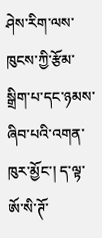ཤེས་རིག་ལས་ཁུངས་ཀྱི་རྩོམ་སྒྲིག་པ་དང་ཉམས་ཞིབ་པའི་འགན་ཁུར་མྱོང་། ད་ལྟ་ཨོ་སི་ཊོ་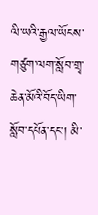ལི་ཡའི་རྒྱལ་ཡོངས་གཙུག་ལག་སློབ་གྲྭ་ཆེན་མོའི་བོད་ཡིག་སློབ་དཔོན་དང་། མི་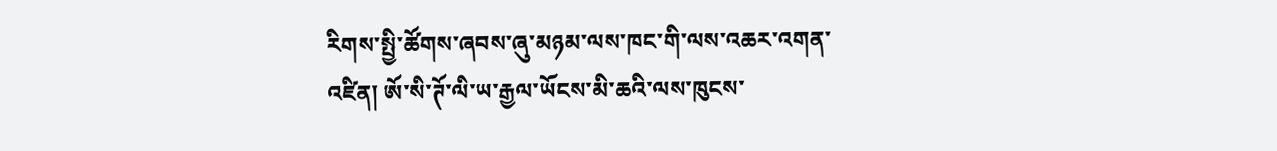རིགས་སྤྱི་ཚོགས་ཞབས་ཞུ་མཉམ་ལས་ཁང་གི་ལས་འཆར་འགན་འཛིན། ཨོ་སི་ཊོ་ལི་ཡ་རྒྱལ་ཡོངས་མི་ཆའི་ལས་ཁུངས་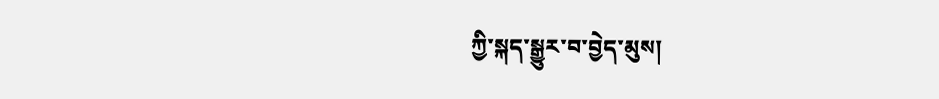ཀྱི་སྐད་སྒྱུར་བ་བྱེད་མུས།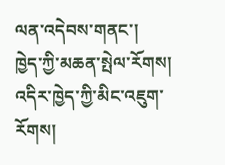ལན་འདེབས་གནང་།
ཁྱེད་ཀྱི་མཆན་སྤེལ་རོགས།
འདིར་ཁྱེད་ཀྱི་མིང་འཇུག་རོགས།